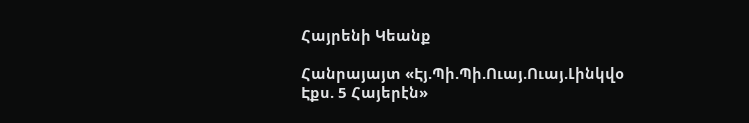Հայրենի Կեանք

Հանրայայտ «Էյ.Պի.Պի.Ուայ.Ուայ.Լինկվօ Էքս. 5 Հայերէն»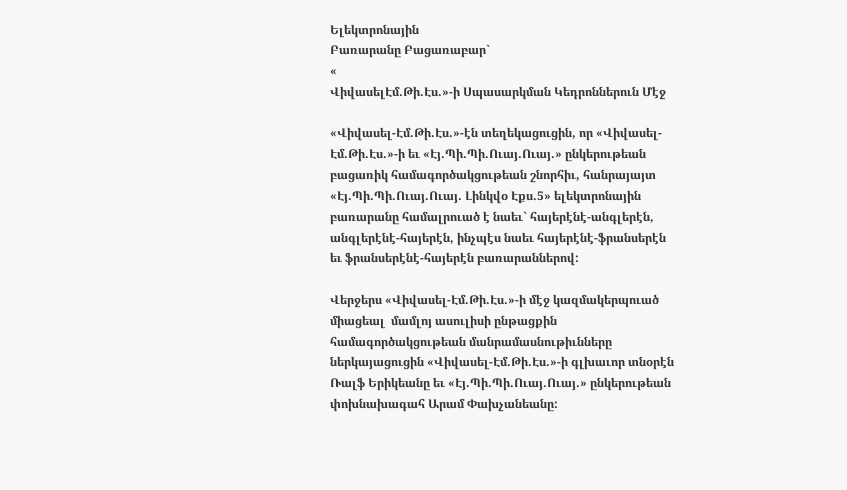Ելեկտրոնային
Բառարանը Բացառաբար`
«
ՎիվասելԷմ.Թի.Էս.»-ի Սպասարկման Կեդրոններուն Մէջ

«Վիվասել-Էմ.Թի.Էս.»-էն տեղեկացուցին, որ «Վիվասել-Էմ.Թի.Էս.»-ի եւ «Էյ.Պի.Պի.Ուայ.Ուայ.» ընկերութեան բացառիկ համագործակցութեան շնորհիւ, հանրայայտ «Էյ.Պի.Պի.Ուայ.Ուայ. Լինկվօ Էքս.5» ելեկտրոնային բառարանը համալրուած է նաեւ` հայերէնէ-անգլերէն, անգլերէնէ-հայերէն, ինչպէս նաեւ հայերէնէ-ֆրանսերէն եւ ֆրանսերէնէ-հայերէն բառարաններով:

Վերջերս «Վիվասել-Էմ.Թի.Էս.»-ի մէջ կազմակերպուած միացեալ  մամլոյ ասուլիսի ընթացքին համագործակցութեան մանրամասնութիւնները ներկայացուցին «Վիվասել-Էմ.Թի.Էս.»-ի գլխաւոր տնօրէն Ռալֆ Երիկեանը եւ «Էյ.Պի.Պի.Ուայ.Ուայ.» ընկերութեան փոխնախագահ Արամ Փախչանեանը: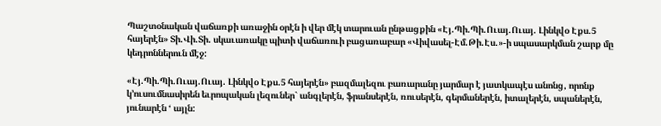Պաշտօնական վաճառքի առաջին օրէն ի վեր մէկ տարուան ընթացքին «Էյ.Պի.Պի.Ուայ.Ուայ. Լինկվօ Էքս.5 հայերէն» Տի.Վի.Տի. սկաւառակը պիտի վաճառուի բացառաբար «Վիվասել-Էմ.Թի.Էս.»-ի սպասարկման շարք մը կեդրոններուն մէջ:

«Էյ.Պի.Պի.Ուայ.Ուայ. Լինկվօ Էքս.5 հայերէն» բազմալեզու բառարանը յարմար է յատկապէս անոնց, որոնք կ’ուսումնասիրեն եւրոպական լեզուներ` անգլերէն, ֆրանսերէն, ռուսերէն, գերմաներէն, իտալերէն, սպաներէն, յունարէն ‘ այլն: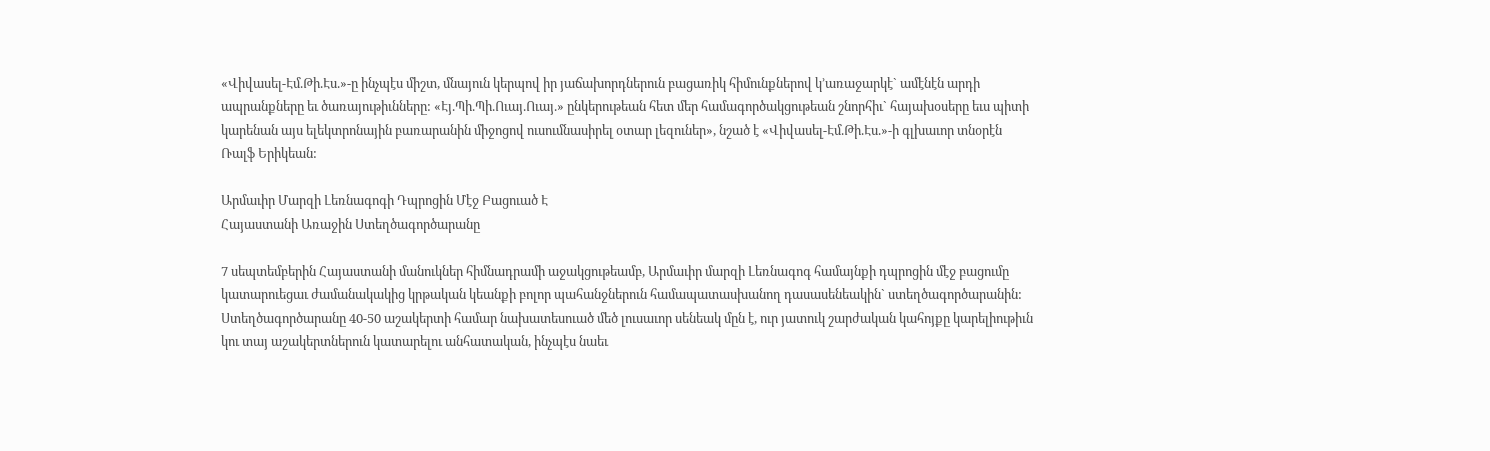«Վիվասել-Էմ.Թի.Էս.»-ը ինչպէս միշտ, մնայուն կերպով իր յաճախորդներուն բացառիկ հիմունքներով կ’առաջարկէ` ամէնէն արդի ապրանքները եւ ծառայութիւնները: «Էյ.Պի.Պի.Ուայ.Ուայ.» ընկերութեան հետ մեր համագործակցութեան շնորհիւ` հայախօսերը եւս պիտի կարենան այս ելեկտրոնային բառարանին միջոցով ուսումնասիրել օտար լեզուներ», նշած է «Վիվասել-Էմ.Թի.Էս.»-ի գլխաւոր տնօրէն Ռալֆ Երիկեան:

Արմաւիր Մարզի Լեռնագոգի Դպրոցին Մէջ Բացուած Է
Հայաստանի Առաջին Ստեղծագործարանը

7 սեպտեմբերին Հայաստանի մանուկներ հիմնադրամի աջակցութեամբ, Արմաւիր մարզի Լեռնագոգ համայնքի դպրոցին մէջ բացումը կատարուեցաւ ժամանակակից կրթական կեանքի բոլոր պահանջներուն համապատասխանող դասասենեակին` ստեղծագործարանին: Ստեղծագործարանը 40-50 աշակերտի համար նախատեսուած մեծ լուսաւոր սենեակ մըն է, ուր յատուկ շարժական կահոյքը կարելիութիւն կու տայ աշակերտներուն կատարելու անհատական, ինչպէս նաեւ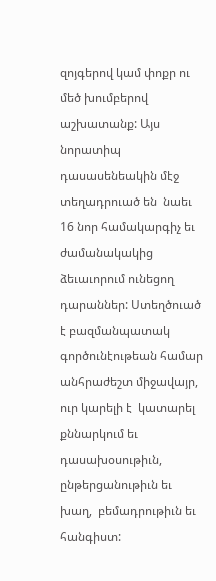զոյգերով կամ փոքր ու մեծ խումբերով աշխատանք: Այս նորատիպ դասասենեակին մէջ տեղադրուած են  նաեւ 16 նոր համակարգիչ եւ ժամանակակից ձեւաւորում ունեցող դարաններ: Ստեղծուած է բազմանպատակ գործունէութեան համար անհրաժեշտ միջավայր, ուր կարելի է  կատարել քննարկում եւ դասախօսութիւն, ընթերցանութիւն եւ խաղ,  բեմադրութիւն եւ հանգիստ: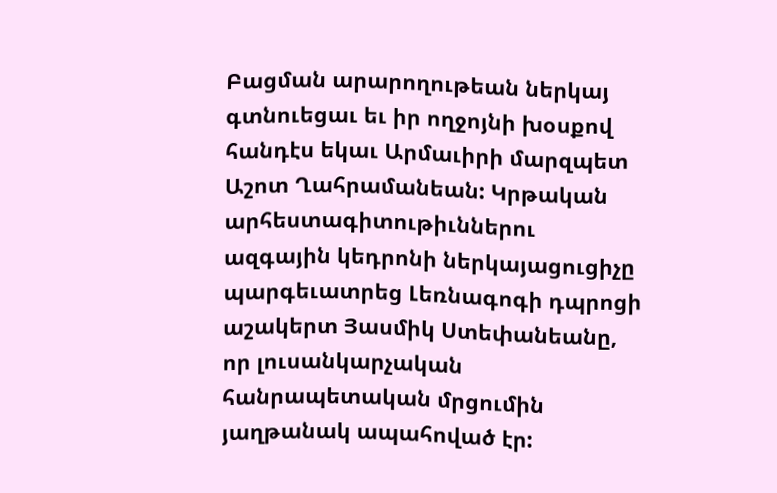Բացման արարողութեան ներկայ գտնուեցաւ եւ իր ողջոյնի խօսքով հանդէս եկաւ Արմաւիրի մարզպետ Աշոտ Ղահրամանեան: Կրթական արհեստագիտութիւններու ազգային կեդրոնի ներկայացուցիչը պարգեւատրեց Լեռնագոգի դպրոցի աշակերտ Յասմիկ Ստեփանեանը, որ լուսանկարչական հանրապետական մրցումին յաղթանակ ապահոված էր: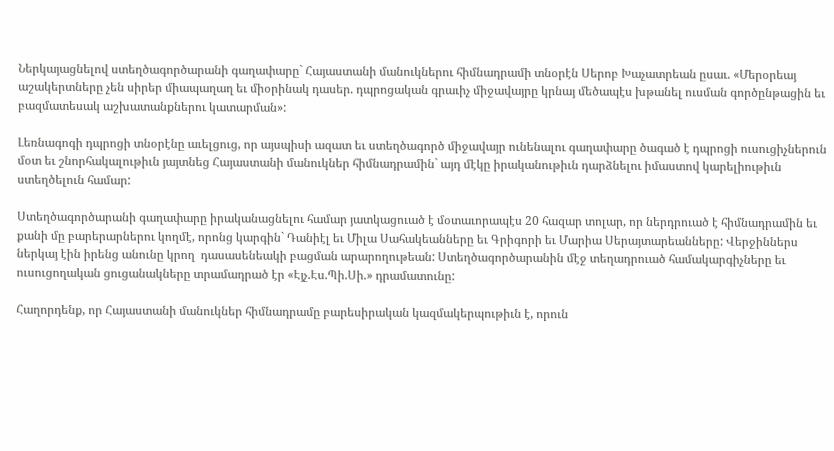Ներկայացնելով ստեղծագործարանի գաղափարը` Հայաստանի մանուկներու հիմնադրամի տնօրէն Սերոբ Խաչատրեան ըսաւ. «Մերօրեայ աշակերտները չեն սիրեր միապաղաղ եւ միօրինակ դասեր. դպրոցական գրաւիչ միջավայրը կրնայ մեծապէս խթանել ուսման գործընթացին եւ բազմատեսակ աշխատանքներու կատարման»:

Լեռնագոգի դպրոցի տնօրէնը աւելցուց, որ այսպիսի ազատ եւ ստեղծագործ միջավայր ունենալու գաղափարը ծագած է դպրոցի ուսուցիչներուն մօտ եւ շնորհակալութիւն յայտնեց Հայաստանի մանուկներ հիմնադրամին` այդ մէկը իրականութիւն դարձնելու իմաստով կարելիութիւն ստեղծելուն համար:

Ստեղծագործարանի գաղափարը իրականացնելու համար յատկացուած է մօտաւորապէս 20 հազար տոլար, որ ներդրուած է հիմնադրամին եւ քանի մը բարերարներու կողմէ, որոնց կարգին` Դանիէլ եւ Միլա Սահակեանները եւ Գրիգորի եւ Մարիա Սերայտարեանները: Վերջիններս ներկայ էին իրենց անունը կրող  դասասենեակի բացման արարողութեան: Ստեղծագործարանին մէջ տեղադրուած համակարգիչները եւ ուսուցողական ցուցանակները տրամադրած էր «Էյչ.Էս.Պի.Սի.» դրամատունը:

Հաղորդենք, որ Հայաստանի մանուկներ հիմնադրամը բարեսիրական կազմակերպութիւն է, որուն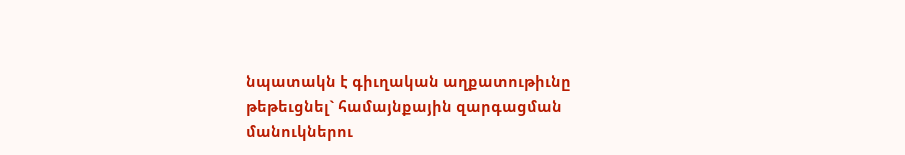նպատակն է գիւղական աղքատութիւնը թեթեւցնել` համայնքային զարգացման մանուկներու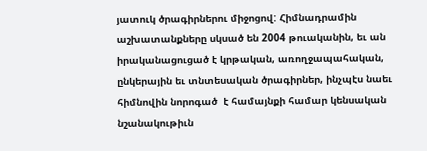յատուկ ծրագիրներու միջոցով: Հիմնադրամին աշխատանքները սկսած են 2004 թուականին, եւ ան իրականացուցած է կրթական, առողջապահական, ընկերային եւ տնտեսական ծրագիրներ, ինչպէս նաեւ հիմնովին նորոգած  է համայնքի համար կենսական նշանակութիւն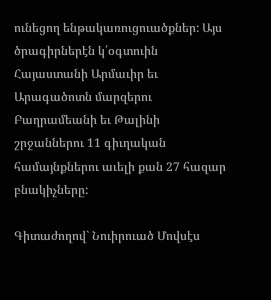ունեցող ենթակառուցուածքներ: Այս ծրագիրներէն կ՛օգտուին Հայաստանի Արմաւիր եւ Արագածոտն մարզերու Բաղրամեանի եւ Թալինի շրջաններու 11 գիւղական համայնքներու աւելի քան 27 հազար բնակիչները:

Գիտաժողով` Նուիրուած Մովսէս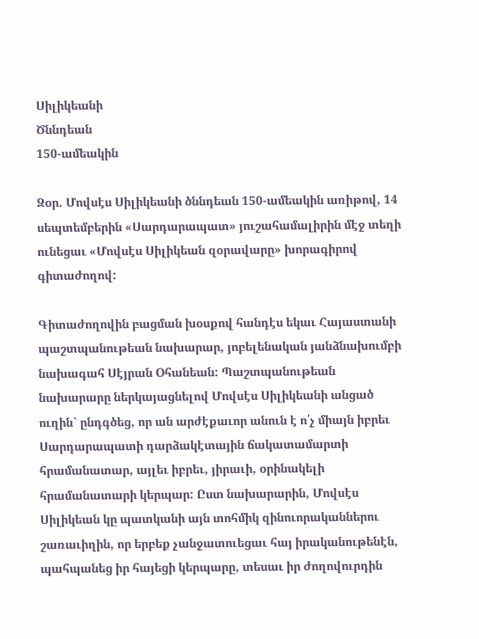Սիլիկեանի
Ծննդեան
150-ամեակին

Զօր. Մովսէս Սիլիկեանի ծննդեան 150-ամեակին առիթով, 14 սեպտեմբերին «Սարդարապատ» յուշահամալիրին մէջ տեղի ունեցաւ «Մովսէս Սիլիկեան զօրավարը» խորագիրով գիտաժողով:

Գիտաժողովին բացման խօսքով հանդէս եկաւ Հայաստանի պաշտպանութեան նախարար, յոբելենական յանձնախումբի նախագահ Սէյրան Օհանեան: Պաշտպանութեան նախարարը ներկայացնելով Մովսէս Սիլիկեանի անցած ուղին` ընդգծեց, որ ան արժէքաւոր անուն է ո՛չ միայն իբրեւ Սարդարապատի դարձակէտային ճակատամարտի հրամանատար, այլեւ իբրեւ, յիրաւի, օրինակելի հրամանատարի կերպար: Ըստ նախարարին, Մովսէս Սիլիկեան կը պատկանի այն տոհմիկ զինուորականներու շառաւիղին, որ երբեք չանջատուեցաւ հայ իրականութենէն, պահպանեց իր հայեցի կերպարը, տեսաւ իր ժողովուրդին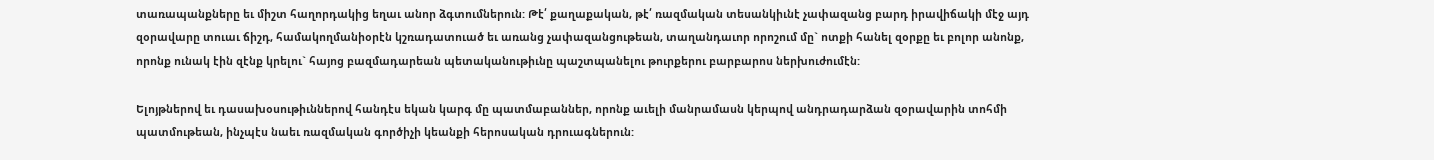տառապանքները եւ միշտ հաղորդակից եղաւ անոր ձգտումներուն: Թէ՛ քաղաքական, թէ՛ ռազմական տեսանկիւնէ չափազանց բարդ իրավիճակի մէջ այդ զօրավարը տուաւ ճիշդ, համակողմանիօրէն կշռադատուած եւ առանց չափազանցութեան, տաղանդաւոր որոշում մը` ոտքի հանել զօրքը եւ բոլոր անոնք, որոնք ունակ էին զէնք կրելու` հայոց բազմադարեան պետականութիւնը պաշտպանելու թուրքերու բարբարոս ներխուժումէն:

Ելոյթներով եւ դասախօսութիւններով հանդէս եկան կարգ մը պատմաբաններ, որոնք աւելի մանրամասն կերպով անդրադարձան զօրավարին տոհմի պատմութեան, ինչպէս նաեւ ռազմական գործիչի կեանքի հերոսական դրուագներուն: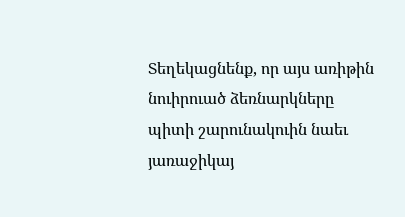Տեղեկացնենք, որ այս առիթին նուիրուած ձեռնարկները պիտի շարունակուին նաեւ յառաջիկայ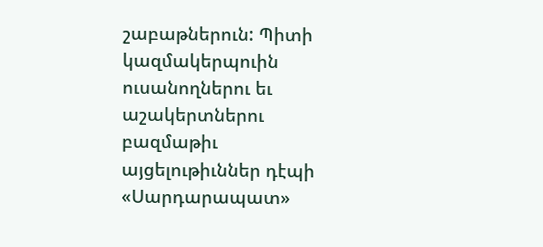շաբաթներուն: Պիտի կազմակերպուին ուսանողներու եւ աշակերտներու բազմաթիւ այցելութիւններ դէպի «Սարդարապատ»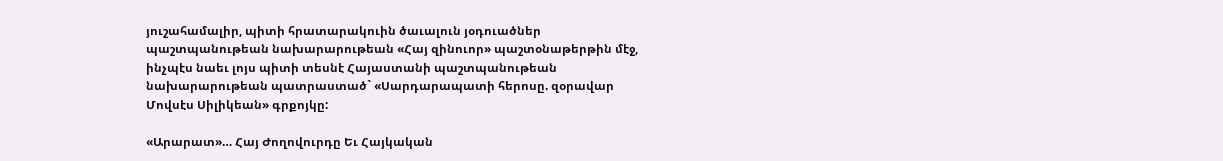յուշահամալիր, պիտի հրատարակուին ծաւալուն յօդուածներ պաշտպանութեան նախարարութեան «Հայ զինուոր» պաշտօնաթերթին մէջ, ինչպէս նաեւ լոյս պիտի տեսնէ Հայաստանի պաշտպանութեան նախարարութեան պատրաստած` «Սարդարապատի հերոսը. զօրավար Մովսէս Սիլիկեան» գրքոյկը:

«Արարատ»… Հայ Ժողովուրդը Եւ Հայկական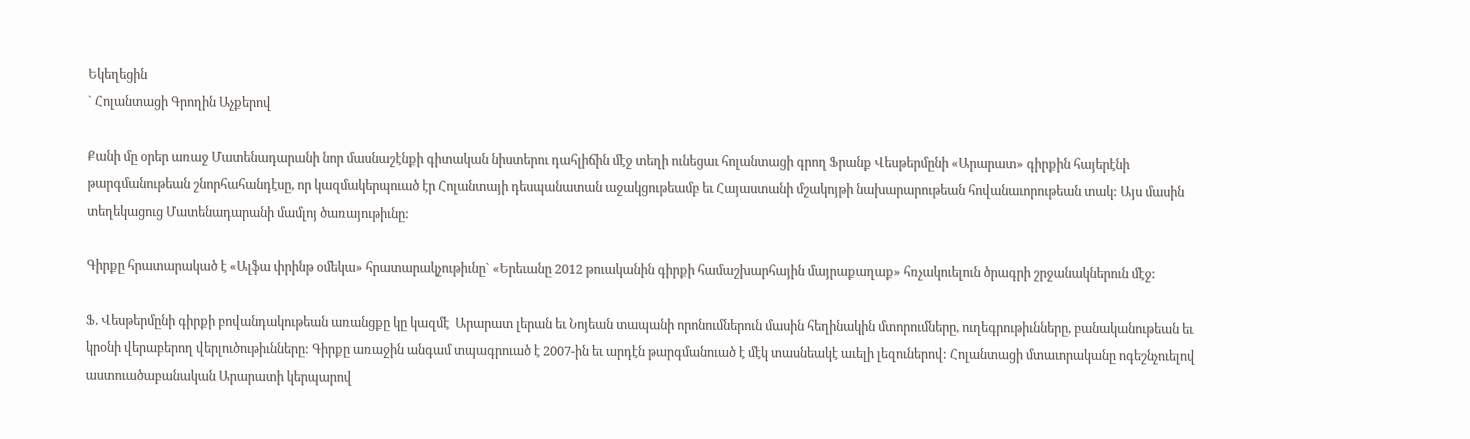Եկեղեցին
` Հոլանտացի Գրողին Աչքերով

Քանի մը օրեր առաջ Մատենադարանի նոր մասնաշէնքի գիտական նիստերու դահլիճին մէջ տեղի ունեցաւ հոլանտացի գրող Ֆրանք Վեսթերմընի «Արարատ» գիրքին հայերէնի թարգմանութեան շնորհահանդէսը, որ կազմակերպուած էր Հոլանտայի դեսպանատան աջակցութեամբ եւ Հայաստանի մշակոյթի նախարարութեան հովանաւորութեան տակ: Այս մասին տեղեկացուց Մատենադարանի մամլոյ ծառայութիւնը:

Գիրքը հրատարակած է «Ալֆա փրինթ օմեկա» հրատարակչութիւնը` «Երեւանը 2012 թուականին գիրքի համաշխարհային մայրաքաղաք» հռչակուելուն ծրագրի շրջանակներուն մէջ:

Ֆ. Վեսթերմընի գիրքի բովանդակութեան առանցքը կը կազմէ  Արարատ լերան եւ Նոյեան տապանի որոնումներուն մասին հեղինակին մտորումները, ուղեգրութիւնները, բանականութեան եւ կրօնի վերաբերող վերլուծութիւնները: Գիրքը առաջին անգամ տպագրուած է 2007-ին եւ արդէն թարգմանուած է մէկ տասնեակէ աւելի լեզուներով: Հոլանտացի մտաւորականը ոգեշնչուելով աստուածաբանական Արարատի կերպարով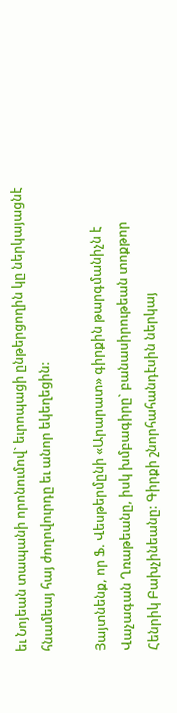եւ Նոյեան տապանի որոնումով` եւրոպացի ընթերցողին կը ներկայացնէ հնամեայ հայ ժողովուրդը եւ անոր եկեղեցին:

Յայտնենք, որ Ֆ. Վեսթերմընի «Արարատ» գիրքին թարգմանիչն է Վաչագան Ղռաթեանը, իսկ խմբագիրը` բանասիրութեան տոքթոր Հենրիկ Բախչինեանը: Գիրքի շնորհահանդէսին ներկայ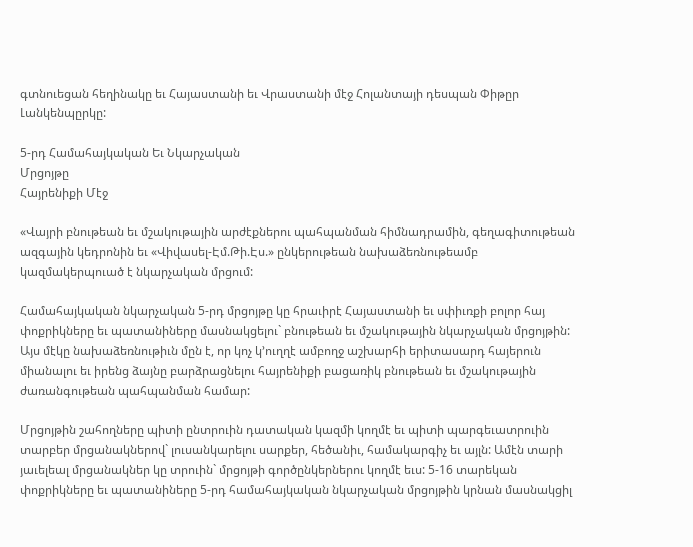գտնուեցան հեղինակը եւ Հայաստանի եւ Վրաստանի մէջ Հոլանտայի դեսպան Փիթըր Լանկենպըրկը:

5-րդ Համահայկական Եւ Նկարչական
Մրցոյթը
Հայրենիքի Մէջ

«Վայրի բնութեան եւ մշակութային արժէքներու պահպանման հիմնադրամին, գեղագիտութեան ազգային կեդրոնին եւ «Վիվասել-Էմ.Թի.Էս.» ընկերութեան նախաձեռնութեամբ կազմակերպուած է նկարչական մրցում:

Համահայկական նկարչական 5-րդ մրցոյթը կը հրաւիրէ Հայաստանի եւ սփիւռքի բոլոր հայ փոքրիկները եւ պատանիները մասնակցելու` բնութեան եւ մշակութային նկարչական մրցոյթին: Այս մէկը նախաձեռնութիւն մըն է, որ կոչ կ’ուղղէ ամբողջ աշխարհի երիտասարդ հայերուն միանալու եւ իրենց ձայնը բարձրացնելու հայրենիքի բացառիկ բնութեան եւ մշակութային ժառանգութեան պահպանման համար:

Մրցոյթին շահողները պիտի ընտրուին դատական կազմի կողմէ եւ պիտի պարգեւատրուին տարբեր մրցանակներով` լուսանկարելու սարքեր, հեծանիւ, համակարգիչ եւ այլն: Ամէն տարի յաւելեալ մրցանակներ կը տրուին` մրցոյթի գործընկերներու կողմէ եւս: 5-16 տարեկան փոքրիկները եւ պատանիները 5-րդ համահայկական նկարչական մրցոյթին կրնան մասնակցիլ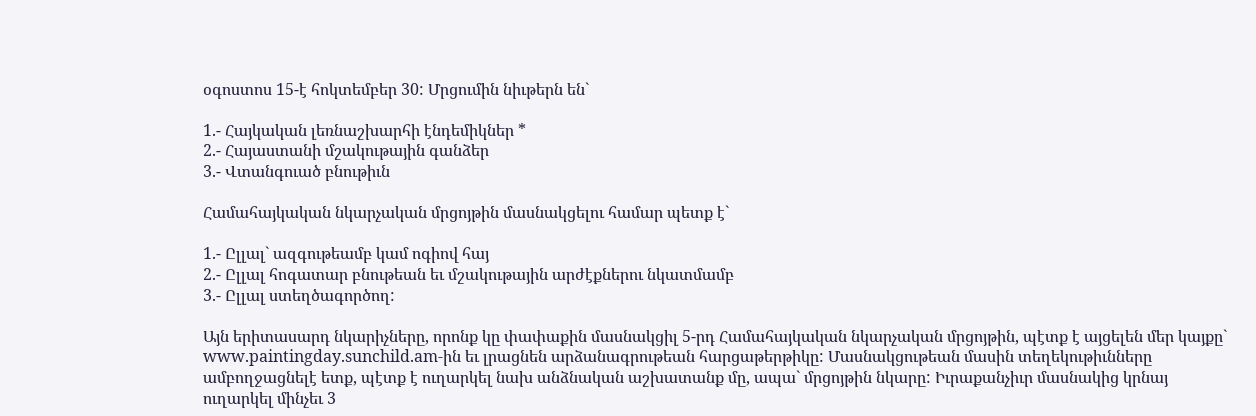օգոստոս 15-է հոկտեմբեր 30: Մրցումին նիւթերն են`

1.- Հայկական լեռնաշխարհի էնդեմիկներ *
2.- Հայաստանի մշակութային գանձեր
3.- Վտանգուած բնութիւն

Համահայկական նկարչական մրցոյթին մասնակցելու համար պետք է`

1.- Ըլլալ` ազգութեամբ կամ ոգիով հայ
2.- Ըլլալ հոգատար բնութեան եւ մշակութային արժէքներու նկատմամբ
3.- Ըլլալ ստեղծագործող:

Այն երիտասարդ նկարիչները, որոնք կը փափաքին մասնակցիլ 5-րդ Համահայկական նկարչական մրցոյթին, պէտք է այցելեն մեր կայքը` www.paintingday.sunchild.am-ին եւ լրացնեն արձանագրութեան հարցաթերթիկը: Մասնակցութեան մասին տեղեկութիւնները ամբողջացնելէ ետք, պէտք է ուղարկել նախ անձնական աշխատանք մը, ապա` մրցոյթին նկարը: Իւրաքանչիւր մասնակից կրնայ ուղարկել մինչեւ 3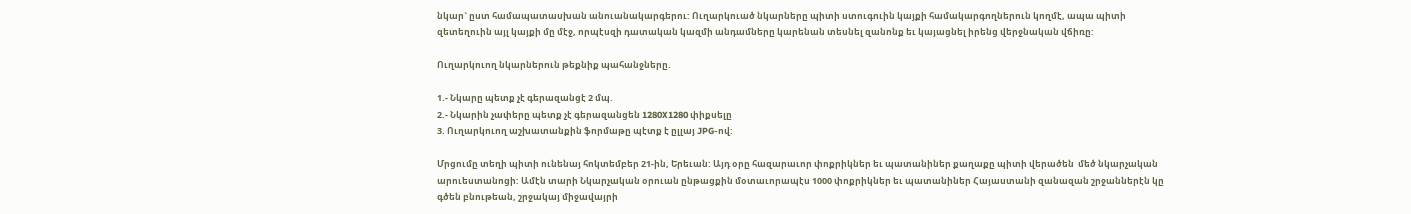նկար` ըստ համապատասխան անուանակարգերու: Ուղարկուած նկարները պիտի ստուգուին կայքի համակարգողներուն կողմէ, ապա պիտի զետեղուին այլ կայքի մը մէջ, որպէսզի դատական կազմի անդամները կարենան տեսնել զանոնք եւ կայացնել իրենց վերջնական վճիռը:

Ուղարկուող նկարներուն թեքնիք պահանջները.

1.- Նկարը պետք չէ գերազանցէ 2 մպ.
2.- Նկարին չափերը պետք չէ գերազանցեն 1280X1280 փիքսելը
3. Ուղարկուող աշխատանքին ֆորմաթը պէտք է ըլլայ JPG-ով:

Մրցումը տեղի պիտի ունենայ հոկտեմբեր 21-ին, Երեւան: Այդ օրը հազարաւոր փոքրիկներ եւ պատանիներ քաղաքը պիտի վերածեն  մեծ նկարչական արուեստանոցի: Ամէն տարի Նկարչական օրուան ընթացքին մօտաւորապէս 1000 փոքրիկներ եւ պատանիներ Հայաստանի զանազան շրջաններէն կը գծեն բնութեան, շրջակայ միջավայրի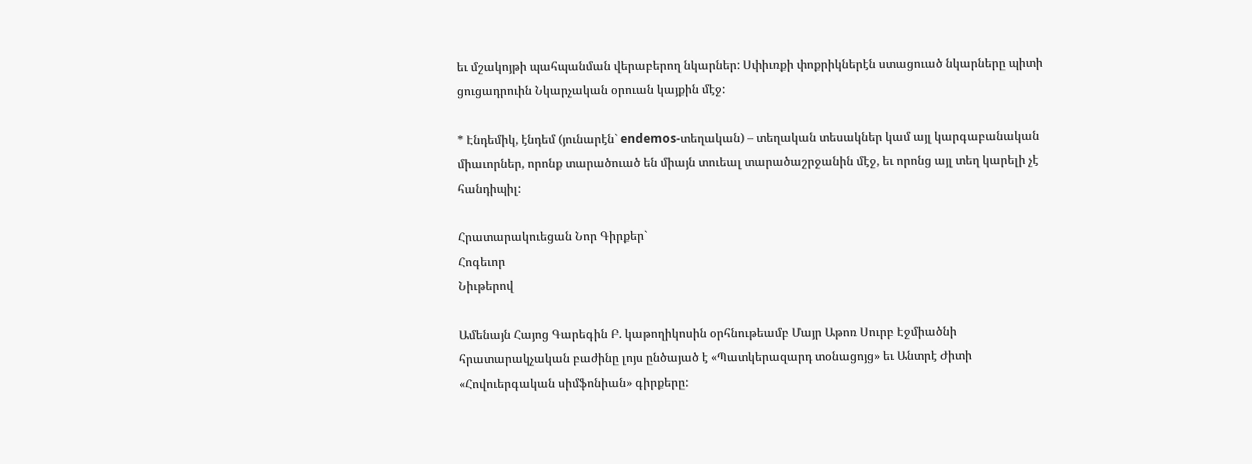եւ մշակոյթի պահպանման վերաբերող նկարներ: Սփիւռքի փոքրիկներէն ստացուած նկարները պիտի ցուցադրուին Նկարչական օրուան կայքին մէջ:

* Էնդեմիկ, էնդեմ (յունարէն` endemos-տեղական) – տեղական տեսակներ կամ այլ կարգաբանական միաւորներ, որոնք տարածուած են միայն տուեալ տարածաշրջանին մէջ, եւ որոնց այլ տեղ կարելի չէ հանդիպիլ:

Հրատարակուեցան Նոր Գիրքեր`
Հոգեւոր
Նիւթերով

Ամենայն Հայոց Գարեգին Բ. կաթողիկոսին օրհնութեամբ Մայր Աթոռ Սուրբ Էջմիածնի հրատարակչական բաժինը լոյս ընծայած է «Պատկերազարդ տօնացոյց» եւ Անտրէ Ժիտի «Հովուերգական սիմֆոնիան» գիրքերը: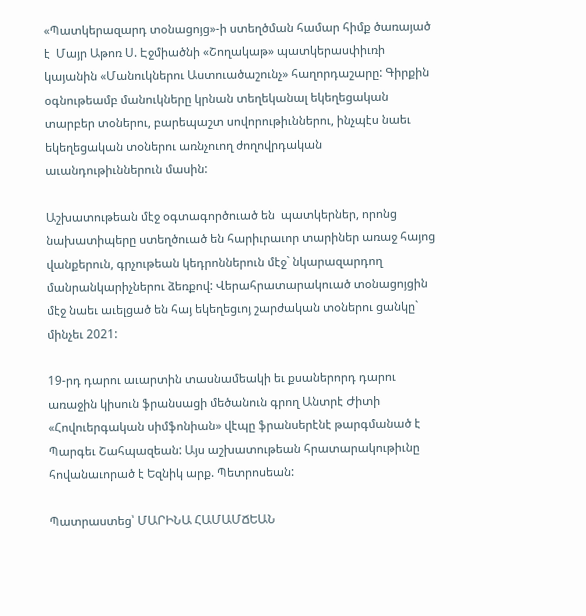«Պատկերազարդ տօնացոյց»-ի ստեղծման համար հիմք ծառայած է  Մայր Աթոռ Ս. Էջմիածնի «Շողակաթ» պատկերասփիւռի կայանին «Մանուկներու Աստուածաշունչ» հաղորդաշարը: Գիրքին օգնութեամբ մանուկները կրնան տեղեկանալ եկեղեցական տարբեր տօներու, բարեպաշտ սովորութիւններու, ինչպէս նաեւ եկեղեցական տօներու առնչուող ժողովրդական աւանդութիւններուն մասին:

Աշխատութեան մէջ օգտագործուած են  պատկերներ, որոնց նախատիպերը ստեղծուած են հարիւրաւոր տարիներ առաջ հայոց վանքերուն, գրչութեան կեդրոններուն մէջ` նկարազարդող մանրանկարիչներու ձեռքով: Վերահրատարակուած տօնացոյցին մէջ նաեւ աւելցած են հայ եկեղեցւոյ շարժական տօներու ցանկը` մինչեւ 2021:

19-րդ դարու աւարտին տասնամեակի եւ քսաներորդ դարու առաջին կիսուն ֆրանսացի մեծանուն գրող Անտրէ Ժիտի «Հովուերգական սիմֆոնիան» վէպը ֆրանսերէնէ թարգմանած է Պարգեւ Շահպազեան: Այս աշխատութեան հրատարակութիւնը հովանաւորած է Եզնիկ արք. Պետրոսեան:

Պատրաստեց՝ ՄԱՐԻՆԱ ՀԱՄԱՄՃԵԱՆ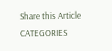Share this Article
CATEGORIES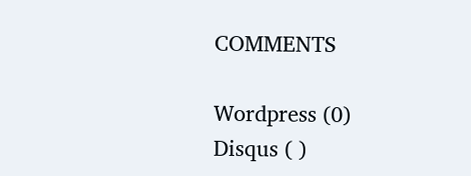COMMENTS

Wordpress (0)
Disqus ( )